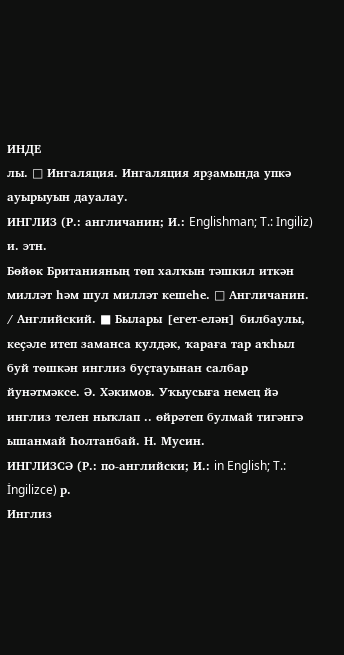ИНДЕ
лы. □ Ингаляция. Ингаляция ярҙамында упкә ауырыуын дауалау.
ИНГЛИЗ (Р.: англичанин; И.: Englishman; T.: Ingiliz) и. этн.
Бөйөк Британияның төп халҡын тәшкил иткән милләт һәм шул милләт кешеһе. □ Англичанин. / Английский. ■ Былары [егет-елән] билбаулы, кеҫәле итеп заманса кулдәк, ҡараға тар аҡһыл буй төшкән инглиз буҫтауынан салбар йунәтмәксе. Ә. Хәкимов. Уҡыусыға немец йә инглиз телен ныҡлап .. өйрәтеп булмай тигәнгә ышанмай Һолтанбай. Н. Мусин.
ИНГЛИЗСӘ (Р.: по-английски; И.: in English; T.: İngilizce) р.
Инглиз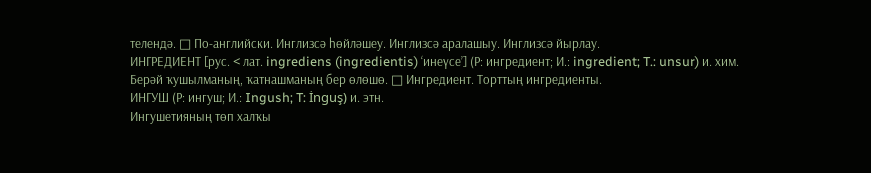телендә. □ По-английски. Инглизсә һөйләшеу. Инглизсә аралашыу. Инглизсә йырлау.
ИНГРЕДИЕНТ [рус. < лат. ingrediens (ingredientis) ‘инеүсе’] (Р: ингредиент; И.: ingredient; T.: unsur) и. хим.
Берәй ҡушылманың, ҡатнашманың бер өлөшө. □ Ингредиент. Торттың ингредиенты.
ИНГУШ (Р: ингуш; И.: Ingush; T: İnguş) и. этн.
Ингушетияның төп халҡы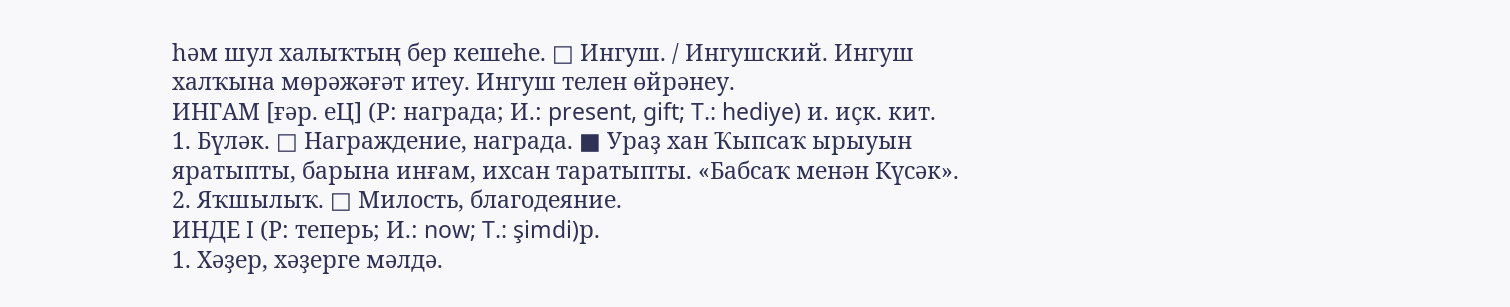һәм шул халыҡтың бер кешеһе. □ Ингуш. / Ингушский. Ингуш халҡына мөрәжәғәт итеу. Ингуш телен өйрәнеу.
ИНГАМ [ғәр. еЦ] (Р: награда; И.: present, gift; T.: hediye) и. иҫк. кит.
1. Бүләк. □ Награждение, награда. ■ Ураҙ хан Ҡыпсаҡ ырыуын яратыпты, барына инғам, ихсан таратыпты. «Бабсаҡ менән Күсәк».
2. Яҡшылыҡ. □ Милость, благодеяние.
ИНДЕ I (Р: теперь; И.: now; T.: şimdi)р.
1. Хәҙер, хәҙерге мәлдә.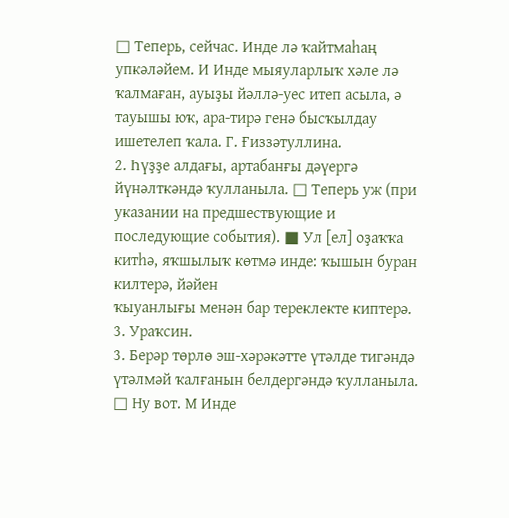□ Теперь, сейчас. Инде лә ҡайтмаһаң упкәләйем. И Инде мыяуларлыҡ хәле лә ҡалмаған, ауыҙы йәллә-уес итеп асыла, ә тауышы юҡ, ара-тирә генә бысҡылдау ишетелеп ҡала. Г. Ғиззәтуллина.
2. Һүҙҙе алдағы, артабанғы дәүергә йүнәлткәндә ҡулланыла. □ Теперь уж (при указании на предшествующие и последующие события). ■ Ул [ел] оҙаҡҡа китһә, яҡшылыҡ көтмә инде: ҡышын буран килтерә, йәйен
ҡыуанлығы менән бар тереклекте киптерә.
3. Ураҡсин.
3. Берәр төрлө эш-хәрәкәтте үтәлде тигәндә үтәлмәй ҡалғанын белдергәндә ҡулланыла. □ Ну вот. М Инде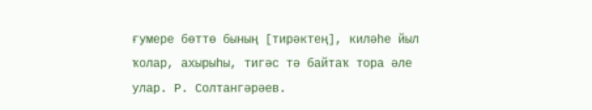ғумере бөттө бының [тирәктең], киләһе йыл ҡолар, ахырыһы, тигәс тә байтаҡ тора әле улар. Р. Солтангәрәев.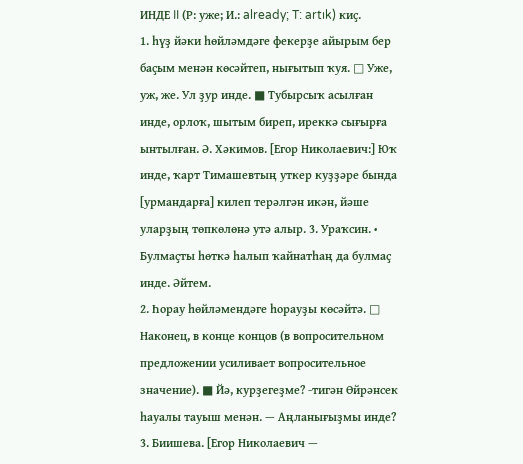ИНДЕ II (Р: уже; И.: already; T: artık) киҫ.
1. һүҙ йәки һөйләмдәге фекерҙе айырым бер баҫым менән көсәйтеп, нығытып ҡуя. □ Уже, уж, же. Ул ҙур инде. ■ Тубырсыҡ асылған инде, орлоҡ, шытым биреп, иреккә сығырға ынтылған. Ә. Хәкимов. [Егор Николаевич:] Юҡ инде, ҡарт Тимашевтың уткер куҙҙәре бында [урмандарға] килеп терәлгән икән, йәше уларҙың төпкөлөнә утә алыр. 3. Ураҡсин. • Булмаҫты һөткә һалып ҡайнатһаң да булмаҫ инде. Әйтем.
2. Һорау һөйләмендәге һорауҙы көсәйтә. □ Наконец, в конце концов (в вопросительном предложении усиливает вопросительное значение). ■ Йә, курҙегеҙме? -тигән Өйрәнсек һауалы тауыш менән. — Аңланығыҙмы инде? 3. Биишева. [Егор Николаевич —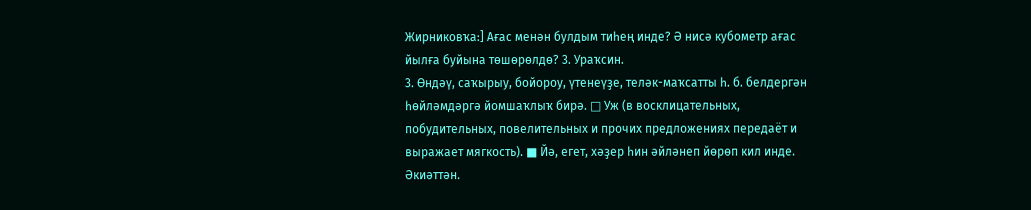Жирниковҡа:] Ағас менән булдым тиһең инде? Ә нисә кубометр ағас йылға буйына төшөрөлдө? 3. Ураҡсин.
3. Өндәү, саҡырыу, бойороу, үтенеүҙе, теләк-маҡсатты һ. б. белдергән һөйләмдәргә йомшаҡлыҡ бирә. □ Уж (в восклицательных, побудительных, повелительных и прочих предложениях передаёт и выражает мягкость). ■ Йә, егет, хәҙер һин әйләнеп йөрөп кил инде. Әкиәттән.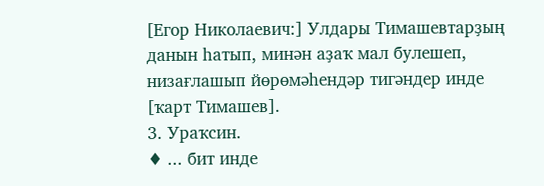[Егор Николаевич:] Улдары Тимашевтарҙың данын һатып, минән аҙаҡ мал булешеп, низағлашып йөрөмәһендәр тигәндер инде [ҡарт Тимашев].
3. Ураҡсин.
♦ ... бит инде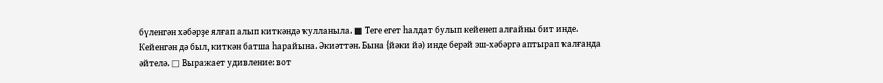бүленгән хәбәрҙе ялғап алып киткәндә ҡулланыла. ■ Теге егет һалдат булып кейенеп алғайны бит инде. Кейенгән дә был, киткән батша һарайына. Әкиәттән. Бына {йәки йә) инде берәй эш-хәбәргә аптырап ҡалғанда әйтелә. □ Выражает удивление: вот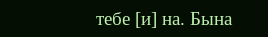тебе [и] на. Бына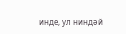инде, ул ниндәй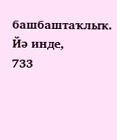башбаштаҡлыҡ. Йә инде,
733